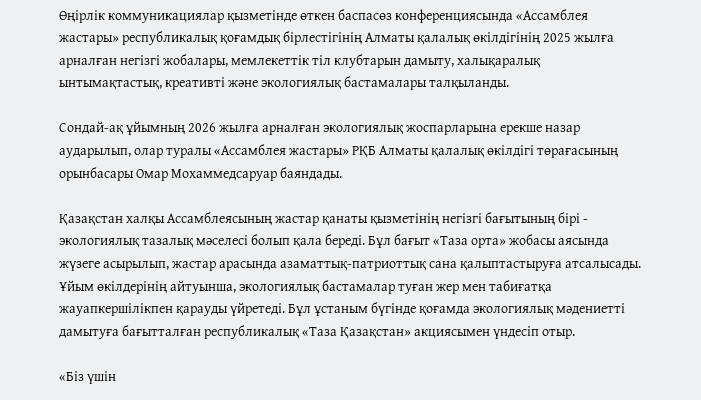Өңірлік коммуникациялар қызметінде өткен баспасөз конференциясында «Ассамблея жастары» республикалық қоғамдық бірлестігінің Алматы қалалық өкілдігінің 2025 жылға арналған негізгі жобалары, мемлекеттік тіл клубтарын дамыту, халықаралық ынтымақтастық, креативті және экологиялық бастамалары талқыланды.

Сондай-ақ ұйымның 2026 жылға арналған экологиялық жоспарларына ерекше назар аударылып, олар туралы «Ассамблея жастары» РҚБ Алматы қалалық өкілдігі төрағасының орынбасары Омар Мохаммедсаруар баяндады.

Қазақстан халқы Ассамблеясының жастар қанаты қызметінің негізгі бағытының бірі - экологиялық тазалық мәселесі болып қала береді. Бұл бағыт «Таза орта» жобасы аясында жүзеге асырылып, жастар арасында азаматтық-патриоттық сана қалыптастыруға атсалысады. Ұйым өкілдерінің айтуынша, экологиялық бастамалар туған жер мен табиғатқа жауапкершілікпен қарауды үйретеді. Бұл ұстаным бүгінде қоғамда экологиялық мәдениетті дамытуға бағытталған республикалық «Таза Қазақстан» акциясымен үндесіп отыр.

«Біз үшін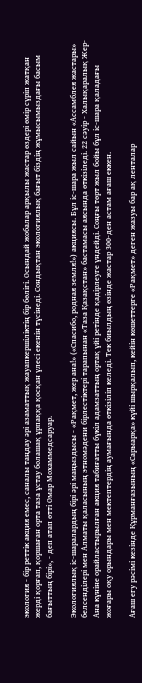экология - бір реттік акция емес, саналы таңдау әрі азаматтық жауапкершіліктің бір бөлігі. Осындай жобалар арқылы жастар өздері өмір сүріп жатқан жерді қорғап, қоршаған орта таза ұстау болашақ ұрпаққа қосқан үлесі екенін түсінеді. Сондықтан экологиялық бағыт біздің жұмысымыздағы басым бағыттың бірі», - деп атап өтті Омар Мохаммедсаруар.

Экологиялық іс-шаралардың бірі әрі маңыздысы - «Рақмет, жер ана!» («Спасибо, родная земля!») акциясы. Бұл іс-шара жыл сайын «Ассамблея жастары» белсенділері мен Алматы қаласының этномәдени бірлестіктері тарапынан «Таза Қазақстан» бастамасы аясында өткізіледі. 22 сәуір - Халықаралық Жер-Ана күніне орайластырылған акция табиғатты бүкіл адамзаттың ортақ үйі ретінде қадірлеуге үндейді. Соңғы төрт жыл бойы бұл іс-шара қаладағы жоғары оқу орындары мен мектептердің аумағында өткізіліп келеді. Тек биылдың өзінде жастар 300-ден астам ағаш еккен.

Ағаш егу рәсімі кезінде Құрманғазының «Сарыарқа» күйі шырқалып, кейін көшеттерге «Рақмет» деген жазуы бар ақ ленталар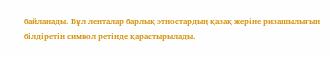байланады. Бұл ленталар барлық этностардың қазақ жеріне ризашылығын білдіретін символ ретінде қарастырылады.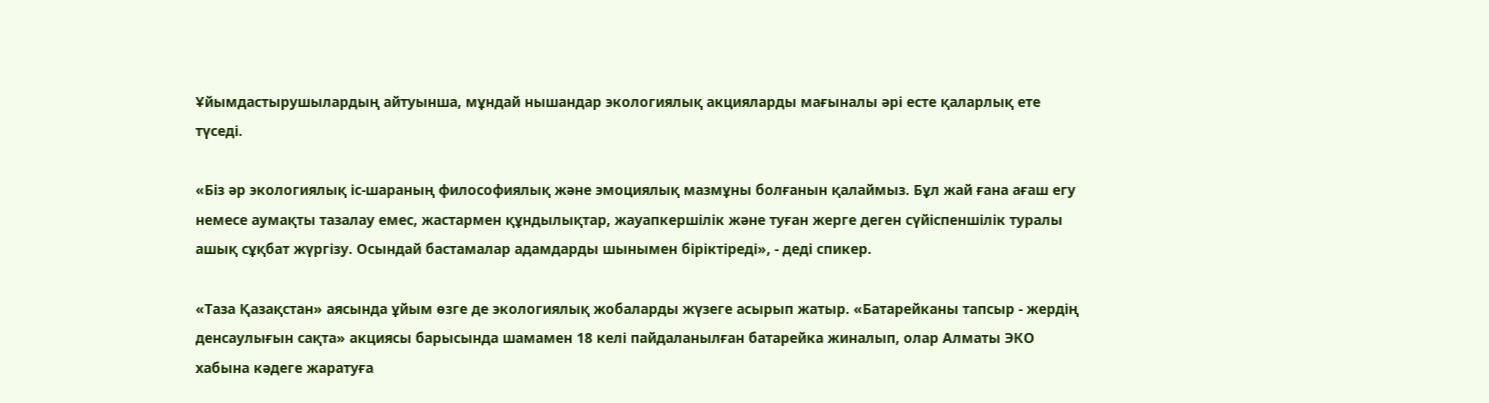Ұйымдастырушылардың айтуынша, мұндай нышандар экологиялық акцияларды мағыналы әрі есте қаларлық ете түседі.

«Біз әр экологиялық іс-шараның философиялық және эмоциялық мазмұны болғанын қалаймыз. Бұл жай ғана ағаш егу немесе аумақты тазалау емес, жастармен құндылықтар, жауапкершілік және туған жерге деген сүйіспеншілік туралы ашық сұқбат жүргізу. Осындай бастамалар адамдарды шынымен біріктіреді», - деді спикер.

«Таза Қазақстан» аясында ұйым өзге де экологиялық жобаларды жүзеге асырып жатыр. «Батарейканы тапсыр - жердің денсаулығын сақта» акциясы барысында шамамен 18 келі пайдаланылған батарейка жиналып, олар Алматы ЭКО хабына кәдеге жаратуға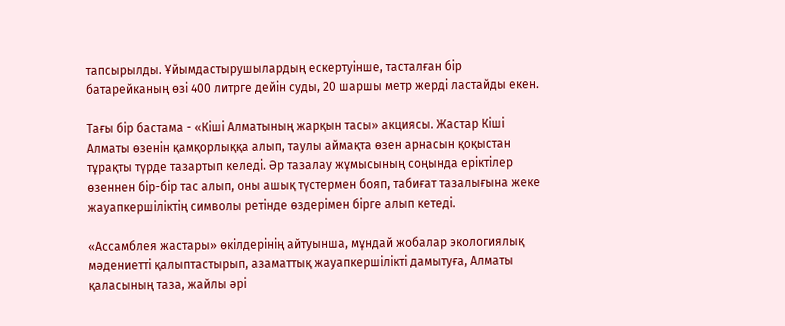тапсырылды. Ұйымдастырушылардың ескертуінше, тасталған бір батарейканың өзі 400 литрге дейін суды, 20 шаршы метр жерді ластайды екен.

Тағы бір бастама - «Кіші Алматының жарқын тасы» акциясы. Жастар Кіші Алматы өзенін қамқорлыққа алып, таулы аймақта өзен арнасын қоқыстан тұрақты түрде тазартып келеді. Әр тазалау жұмысының соңында еріктілер өзеннен бір-бір тас алып, оны ашық түстермен бояп, табиғат тазалығына жеке жауапкершіліктің символы ретінде өздерімен бірге алып кетеді.

«Ассамблея жастары» өкілдерінің айтуынша, мұндай жобалар экологиялық мәдениетті қалыптастырып, азаматтық жауапкершілікті дамытуға, Алматы қаласының таза, жайлы әрі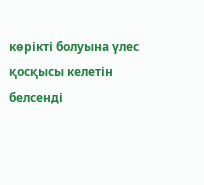көрікті болуына үлес қосқысы келетін белсенді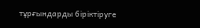тұрғындарды біріктіруге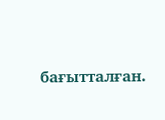бағытталған.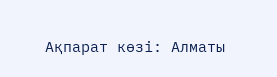Ақпарат көзі: Алматы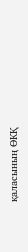қаласының ӨКҚ